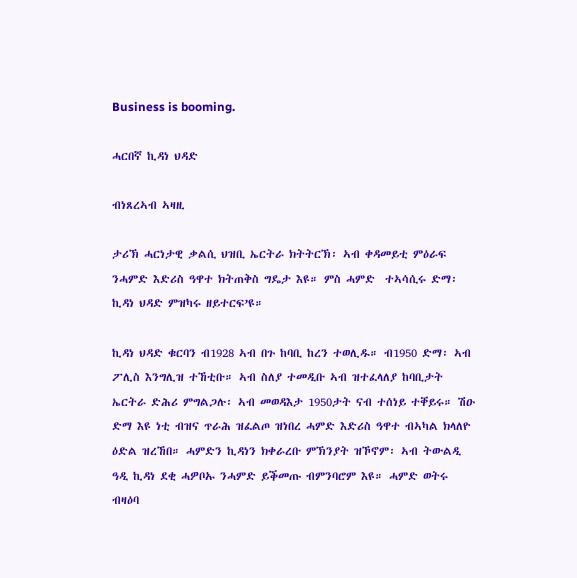Business is booming.

ሓርበኛ ኪዳነ ህዳድ

ብነጸረኣብ ኣዛዚ

ታሪኽ ሓርነታዊ ቃልሲ ህዝቢ ኤርትራ ክትትርኽ፡ ኣብ ቀዳመይቲ ምዕራፍ ንሓምድ እድሪስ ዓዋተ ክትጠቅስ ግዴታ እዩ። ምስ ሓምድ  ተኣሳሲሩ ድማ፡ ኪዳነ ህዳድ ምዝካሩ ዘይተርፍ’ዩ።

ኪዳነ ህዳድ ቁርባን ብ1928 ኣብ በጉ ከባቢ ከረን ተወሊዱ። ብ1950 ድማ፡ ኣብ ፖሊስ እንግሊዝ ተኸቲቡ። ኣብ ስለያ ተመዲቡ ኣብ ዝተፈላለያ ከባቢታት ኤርትራ ድሕሪ ምግልጋሉ፡ ኣብ መወዳእታ 1950ታት ናብ ተሰነይ ተቐይሩ። ሽዑ ድማ እዩ ነቲ ብዝና ጥራሕ ዝፈልጦ ዝነበረ ሓምድ እድሪስ ዓዋተ ብኣካል ክላለዮ ዕድል ዝረኸበ። ሓምድን ኪዳነን ክቀራረቡ ምኽንያት ዝኾኖም፡ ኣብ ትውልዲ ዓዲ ኪዳነ ደቂ ሓዎቦኡ ንሓምድ ይቕመጡ ብምንባሮም እዩ። ሓምድ ወትሩ ብዛዕባ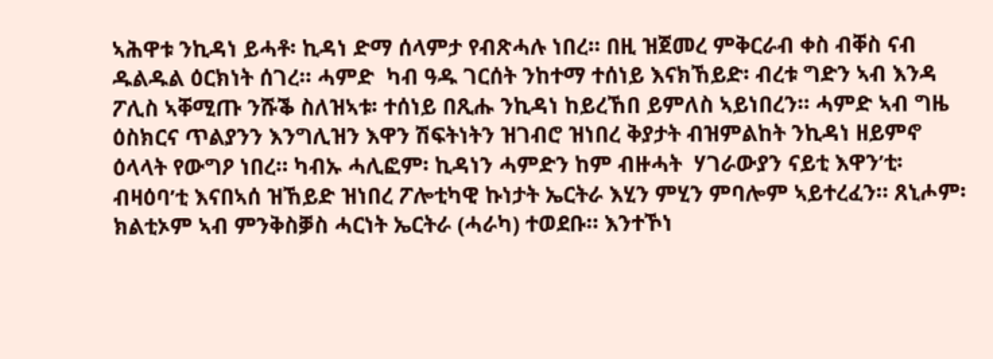ኣሕዋቱ ንኪዳነ ይሓቶ፡ ኪዳነ ድማ ሰላምታ የብጽሓሉ ነበረ። በዚ ዝጀመረ ምቅርራብ ቀስ ብቐስ ናብ ዱልዱል ዕርክነት ሰገረ። ሓምድ  ካብ ዓዱ ገርሰት ንከተማ ተሰነይ እናክኸይድ፡ ብረቱ ግድን ኣብ እንዳ ፖሊስ ኣቐሚጡ ንሹቕ ስለዝኣቱ፡ ተሰነይ በጺሑ ንኪዳነ ከይረኸበ ይምለስ ኣይነበረን። ሓምድ ኣብ ግዜ ዕስክርና ጥልያንን እንግሊዝን እዋን ሽፍትነትን ዝገብሮ ዝነበረ ቅያታት ብዝምልከት ንኪዳነ ዘይምኖ ዕላላት የውግዖ ነበረ። ካብኡ ሓሊፎም፡ ኪዳነን ሓምድን ከም ብዙሓት  ሃገራውያን ናይቲ እዋን’ቲ፡ ብዛዕባ’ቲ እናበኣሰ ዝኸይድ ዝነበረ ፖሎቲካዊ ኩነታት ኤርትራ እሂን ምሂን ምባሎም ኣይተረፈን። ጸኒሖም፡ ክልቲኦም ኣብ ምንቅስቓስ ሓርነት ኤርትራ (ሓራካ) ተወደቡ። እንተኾነ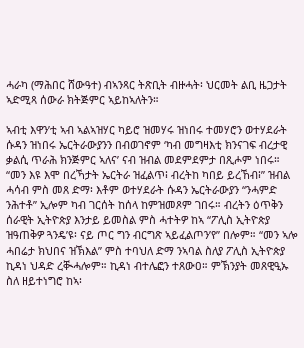ሓራካ (ማሕበር ሸውዓተ) ብኣንጻር ትጽቢት ብዙሓት፡ ህርመት ልቢ ዜጋታት ኣድሚጻ ሰውራ ክትጅምር ኣይከኣለትን።

ኣብቲ እዋን’ቲ ኣብ ኣልኣዝሃር ካይሮ ዝመሃሩ ዝነበሩ ተመሃሮን ወተሃደራት ሱዳን ዝነበሩ ኤርትራውያንን በብወገኖም ‘ካብ መግዛእቲ ክንናገፍ ብረታዊ ቃልሲ ጥራሕ ክንጅምር ኣለና’ ናብ ዝብል መደምደምታ በጺሖም ነበሩ። “መን እዩ እሞ በረኻታት ኤርትራ ዝፈልጥ፧ ብረትከ ካበይ ይረኸብ፧” ዝብል ሓሳብ ምስ መጸ ድማ፡ እቶም ወተሃደራት ሱዳን ኤርትራውያን “ንሓምድ ንሕተቶ” ኢሎም ካብ ገርሰት ከሰላ ከምዝመጾም ገበሩ። ብረትን ዕጥቅን ሰራዊት ኢትዮጵያ እንታይ ይመስል ምስ ሓተትዎ ከኣ “ፖሊስ ኢትዮጵያ ዝዓጠቅዎ ጓንዴ’ዩ፡ ናይ ጦር ግን ብርግጽ ኣይፈልጦን’የ” በሎም። “መን ኣሎ ሓበሬታ ክህበና ዝኽእል” ምስ ተባህለ ድማ ንኣባል ስለያ ፖሊስ ኢትዮጵያ ኪዳነ ህዳድ ረቚሓሎም። ኪዳነ ብተሌፎን ተጸውዐ። ምኽንያት መጸዊዒኡ ስለ ዘይተነግሮ ከኣ፡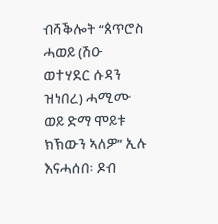ብሻቕሎት “ጰጥሮስ ሓወይ (ሽዑ ወተሃደር ሱዳን ዝነበረ) ሓሚሙ ወይ ድማ ሞይቱ ክኽውን ኣለዎ” ኢሉ እናሓሰበ፡ ዶብ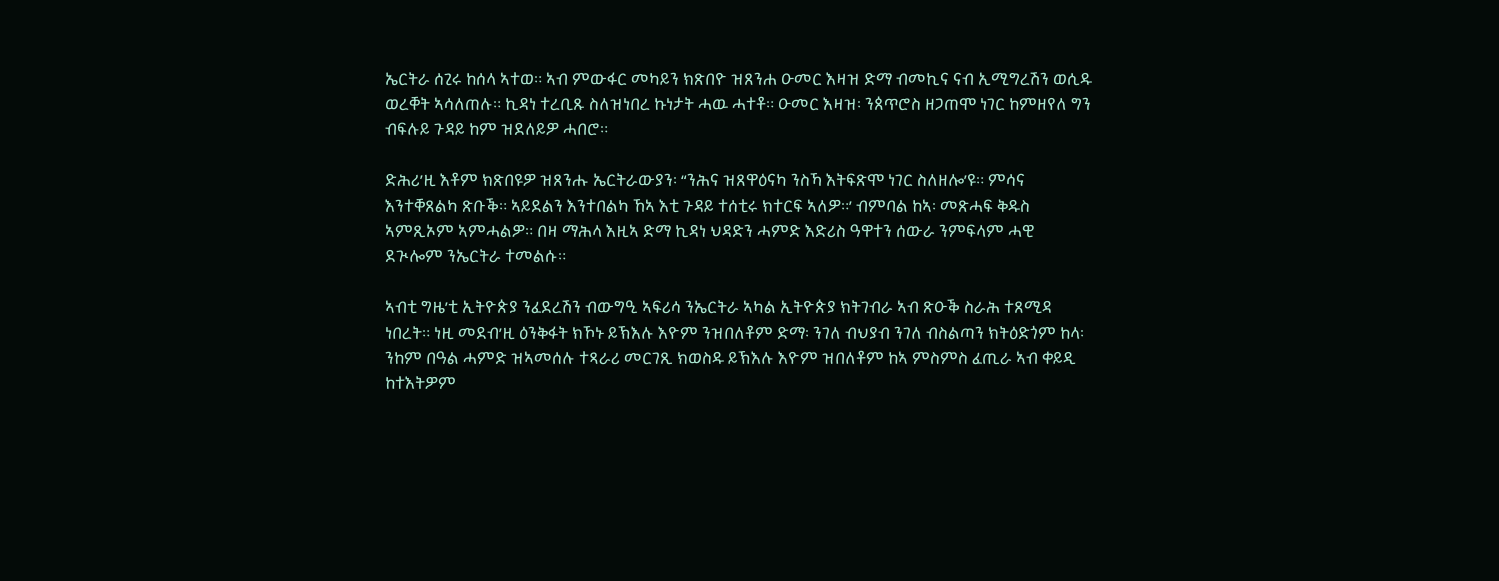ኤርትራ ሰጊሩ ከሰላ ኣተወ። ኣብ ምውፋር መካይን ክጽበዮ ዝጸንሐ ዑመር እዛዝ ድማ ብመኪና ናብ ኢሚግረሽን ወሲዱ ወረቐት ኣሳለጠሉ። ኪዳነ ተረቢጹ ስለዝነበረ ኩነታት ሓዉ ሓተቶ። ዑመር እዛዝ፡ ንጰጥሮስ ዘጋጠሞ ነገር ከምዘየለ ግን ብፍሉይ ጉዳይ ከም ዝደለይዎ ሓበሮ።

ድሕሪ’ዚ እቶም ክጽበዩዎ ዝጸንሑ ኤርትራውያን፡ “ንሕና ዝጸዋዕናካ ንስኻ እትፍጽሞ ነገር ስለዘሎ’ዩ። ምሳና እንተቐጸልካ ጽቡቕ። ኣይደልን እንተበልካ ኸኣ እቲ ጉዳይ ተሰቲሩ ክተርፍ ኣለዎ።’ ብምባል ከኣ፡ መጽሓፍ ቅዱስ ኣምጺኦም ኣምሓልዎ። በዛ ማሕላ እዚኣ ድማ ኪዳነ ህዳድን ሓምድ እድሪስ ዓዋተን ሰውራ ንምፍላም ሓዊ ደጒሎም ንኤርትራ ተመልሱ።

ኣብቲ ግዜ’ቲ ኢትዮጵያ ንፈደረሽን ብውግዒ ኣፍሪሳ ንኤርትራ ኣካል ኢትዮጵያ ክትገብራ ኣብ ጽዑቕ ስራሕ ተጸሚዳ ነበረት። ነዚ መደብ’ዚ ዕንቅፋት ክኾኑ ይኽእሉ እዮም ንዝበለቶም ድማ፡ ንገለ ብህያብ ንገለ ብስልጣን ክትዕድጎም ከላ፡ ንከም በዓል ሓምድ ዝኣመሰሉ ተጻራሪ መርገጺ ክወስዱ ይኽእሉ እዮም ዝበለቶም ከኣ ምስምስ ፈጢራ ኣብ ቀይዲ ከተእትዎም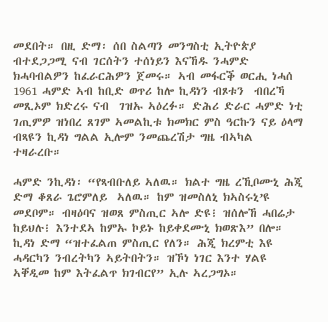መደበት። በዚ ድማ፡ ሰበ ስልጣን መንግስቲ ኢትዮጵያ ብተደጋጋሚ ናብ ገርሰትን ተሰነይን እናኸዱ ንሓምድ ክሓባብልዎን ከፈራርሕዎን ጀመሩ። ኣብ መፋርቕ ወርሒ ነሓሰ 1961 ሓምድ ኣብ ከቢድ ወጥሪ ከሎ ኪዳነን ብጾቱን  ብበረኻ መጺኦም ክድረሩ ናብ  ገዝኡ ኣዕረፉ። ድሕሪ ድራር ሓምድ ነቲ ገጢምዎ ዝነበረ ጸገም ኣመልኪቱ ክመክር ምስ ዓርኩን ናይ ዕላማ ብጻዩን ኪዳነ ግልል ኢሎም ንመጨረሽታ ግዜ ብኣካል ተዛራረቡ።

ሓምድ ንኪዳነ፡ “የጻብቡለይ ኣለዉ። ክልተ ግዜ ረኺቦሙኒ ሕጂ ድማ ቆጸራ ጌሮምለይ  ኣለዉ። ከም ዝመስለኒ ክኣስሩኒ’ዩ መደቦም። ብዛዕባና ዝወጸ ምስጢር ኣሎ ድዩ፧ ዝሰሎኸ ሓበሬታ ከይህሉ፧ እንተደኣ ከምኡ ኮይኑ ከይቀደሙኒ ክወጽእ” በሎ። ኪዳነ ድማ “ዝተፈልጠ ምስጢር የለን። ሕጂ ክረምቲ እዩ ሓዳርካን ንብረትካን ኣይትበትን። ዝኾነ ነገር እንተ ሃልዩ ኣቐዲመ ከም እትፈልጥ ክገብርየ” ኢሉ ኣረጋግኦ።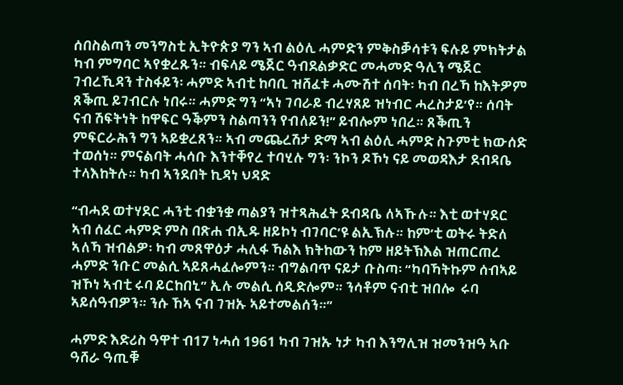ሰበስልጣን መንግስቲ ኢትዮጵያ ግን ኣብ ልዕሊ ሓምድን ምቅስቓሳቱን ፍሉይ ምክትታል ካብ ምግባር ኣየቋረጹን። ብፍላይ ሜጀር ዓብደልቃድር መሓመድ ዓሊን ሜጀር ገብረኺዳን ተስፋይን፡ ሓምድ ኣብቲ ከባቢ ዝሸፈቱ ሓሙሽተ ሰባት፡ ካብ በረኻ ከእትዎም ጸቕጢ ይገብርሉ ነበሩ። ሓምድ ግን “ኣነ ገባራይ ብረሃጸይ ዝነብር ሓረስታይ’የ። ሰባት ናብ ሽፍትነት ከዋፍር ዓቕምን ስልጣንን የብለይን!” ይብሎም ነበረ። ጸቕጢን ምፍርራሕን ግን ኣይቋረጸን። ኣብ መጨረሽታ ድማ ኣብ ልዕሊ ሓምድ ስጉምቲ ክውሰድ ተወሰነ። ምናልባት ሓሳቡ እንተቐየረ ተባሂሉ ግን፡ ንኮን ዶኾነ ናይ መወዳእታ ደብዳቤ ተላእከትሉ። ካብ ኣንደበት ኪዳነ ህዳድ

“ብሓደ ወተሃደር ሓንቲ ብቋንቋ ጣልያን ዝተጻሕፈት ደብዳቤ ለኣኹሉ። እቲ ወተሃደር ኣብ ሰፈር ሓምድ ምስ በጽሐ ብኢዱ ዘይኮነ ብገባር’ዩ ልኢኽሉ። ከም’ቲ ወትሩ ትድለ ኣለኻ ዝብልዎ፡ ካብ መጸዋዕታ ሓሊፋ ኻልእ ክትከውን ከም ዘይትኽእል ዝጠርጠረ ሓምድ ንቡር መልሲ ኣይጸሓፈሎምን። ብግልባጥ ናይታ ቡስጣ፡ “ካባኻትኩም ሰብኣይ ዝኾነ ኣብቲ ሩባ ይርከበኒ” ኢሉ መልሲ ሰዲድሎም። ንሳቶም ናብቲ ዝበሎ  ሩባ ኣይሰዓብዎን። ንሱ ኸኣ ናብ ገዝኡ ኣይተመልሰን።”

ሓምድ እድሪስ ዓዋተ ብ17 ነሓሰ 1961 ካብ ገዝኡ ነታ ካብ እንግሊዝ ዝመንዝዓ ኣቡ ዓሸራ ዓጢቑ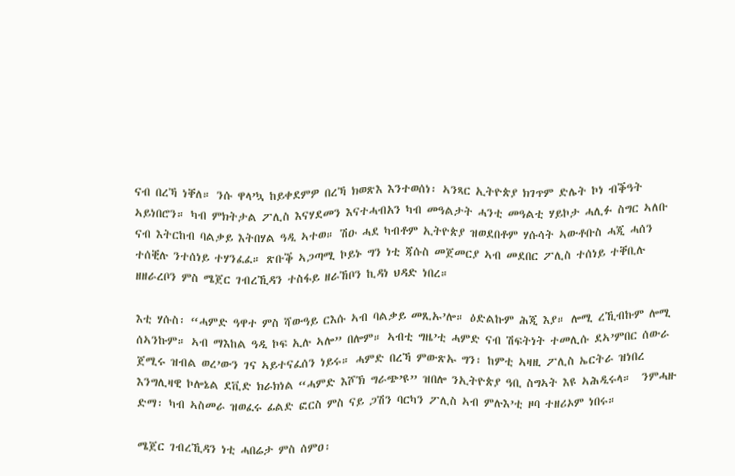ናብ በረኻ ነቐለ። ንሱ ዋላ’ኳ ከይቀደምዎ በረኻ ክወጽእ እንተወሰነ፡ ኣንጻር ኢትዮጵያ ክገጥም ድሌት ኮነ ብቕዓት ኣይነበሮን። ካብ ምክትታል ፖሊስ እናሃደመን እናተሓብአን ካብ መዓልታት ሓንቲ መዓልቲ ሃይኮታ ሓሊፉ ስግር ኣለቡ ናብ እትርከብ ባልቃይ እትበሃል ዓዲ ኣተወ። ሽዑ ሓደ ካብቶም ኢትዮጵያ ዝወደበቶም ሃሱሳት ኣውቶቡስ ሓጂ ሓሰን ተሰቒሉ ንተሰነይ ተሃንፈፈ። ጽቡቕ ኣጋጣሚ ኮይኑ ግን ነቲ ጃሱስ መጀመርያ ኣብ መደበር ፖሊስ ተሰነይ ተቐቢሉ ዘዘራረቦን ምስ ሜጀር ገብረኺዳን ተስፋይ ዘራኸቦን ኪዳነ ህዳድ ነበረ።

እቲ ሃሱስ፡ “ሓምድ ዓዋተ ምስ ሻውዓይ ርእሱ ኣብ ባልቃይ መጺኡ’ሎ። ዕድልኩም ሕጂ እያ። ሎሚ ረኺብኩም ሎሚ ሰኣንኩም። ኣብ ማእከል ዓዲ ኮፍ ኢሉ ኣሎ” በሎም። ኣብቲ ግዜ’ቲ ሓምድ ናብ ሽፍትነት ተመሊሱ ደኣ’ምበር ሰውራ ጀሚሩ ዝብል ወረ’ውን ገና ኣይተናፈሰን ነይሩ። ሓምድ በረኻ ምውጽኡ ግን፡ ከምቲ ኣዛዚ ፖሊስ ኤርትራ ዝነበረ እንግሊዛዊ ኮሎኔል ደቪድ ክራክነል “ሓምድ እሾኽ ግራጭ’ዩ” ዝበሎ ንኢትዮጵያ ዓቢ ስግኣት እዩ ኣሕዲሩላ።  ንምሓዙ ድማ፡ ካብ ኣስመራ ዝወፈሩ ፊልድ ፎርስ ምስ ናይ ጋሽን ባርካን ፖሊስ ኣብ ምሉእ’ቲ ዞባ ተዘሪኦም ነበሩ።

ሜጀር ገብረኺዳን ነቲ ሓበሬታ ምስ ሰምዐ፡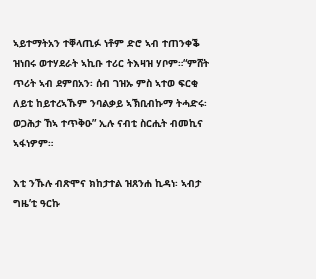ኣይተማትአን ተቐላጢፉ ነቶም ድሮ ኣብ ተጠንቀቕ ዝነበሩ ወተሃደራት ኣኪቡ ተሪር ትእዛዝ ሃቦም።“ምሸት ጥሪት ኣብ ደምበአን፡ ሰብ ገዝኡ ምስ ኣተወ ፍርቂ ለይቲ ከይተረኣኹም ንባልቃይ ኣኽቢብኩማ ትሓድሩ፡ ወጋሕታ ኸኣ ተጥቅዑ” ኢሉ ናብቲ ስርሒት ብመኪና ኣፋነዎም።

እቲ ንኹሉ ብጽሞና ክከታተል ዝጸንሐ ኪዳነ፡ ኣብታ ግዜ’ቲ ዓርኩ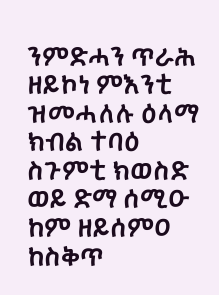ንምድሓን ጥራሕ ዘይኮነ ምእንቲ ዝመሓለሉ ዕላማ ክብል ተባዕ ስጉምቲ ክወስድ ወይ ድማ ሰሚዑ ከም ዘይሰምዐ ከስቅጥ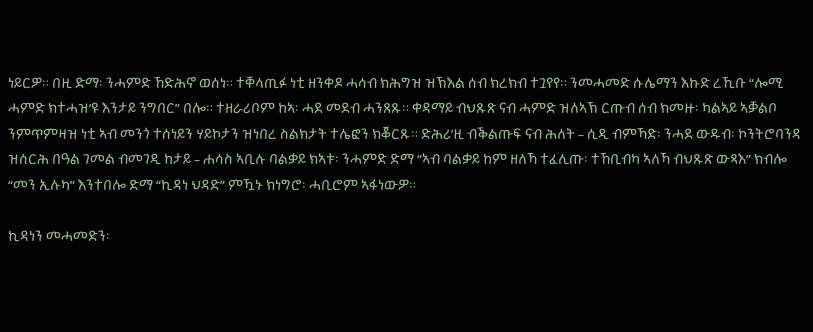ነይርዎ። በዚ ድማ፡ ንሓምድ ኸድሕኖ ወሰነ። ተቐላጢፉ ነቲ ዘንቀዶ ሓሳብ ክሕግዝ ዝኽእል ሰብ ክረክብ ተጓየየ። ንመሓመድ ሱሌማን እኩድ ረኺቡ “ሎሚ ሓምድ ክተሓዝ’ዩ እንታይ ንግበር” በሎ። ተዘራሪቦም ከኣ፡ ሓደ መደብ ሓንጸጹ። ቀዳማይ ብህጹጽ ናብ ሓምድ ዝለኣኽ ርጡብ ሰብ ክመዙ፡ ካልኣይ ኣቓልቦ ንምጥምዛዝ ነቲ ኣብ መንጎ ተሰነይን ሃይኮታን ዝነበረ ስልክታት ተሌፎን ክቖርጹ። ድሕሪ’ዚ ብቕልጡፍ ናብ ሕለት – ሲዲ ብምኻድ፡ ንሓደ ውዱብ፡ ኮንትሮባንዳ ዝሰርሕ በዓል ገመል ብመገዲ ከታይ – ሐሳስ ኣቢሉ ባልቃይ ክኣቱ፡ ንሓምድ ድማ “ኣብ ባልቃይ ከም ዘለኻ ተፈሊጡ፡ ተኸቢብካ ኣለኻ ብህጹጽ ውጻእ” ክብሎ “መን ኢሉካ” እንተበሎ ድማ “ኪዳነ ህዳድ” ምዃኑ ክነግሮ፡ ሓቢሮም ኣፋነውዎ።

ኪዳነን መሓመድን፡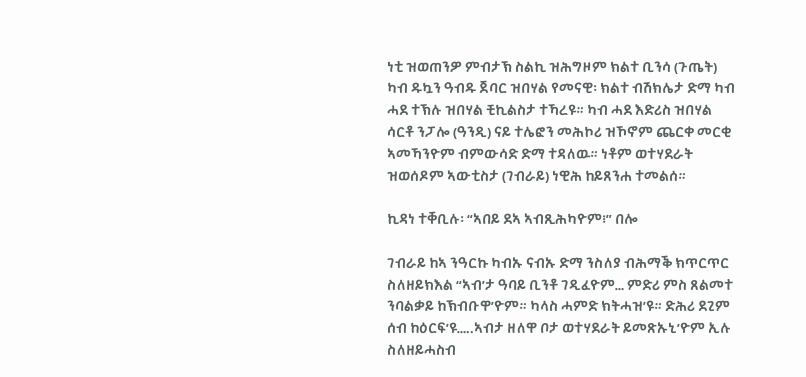ነቲ ዝወጠንዎ ምብታኽ ስልኪ ዝሕግዞም ክልተ ቢንሳ (ጉጤት) ካብ ዱኳን ዓብዱ ጀባር ዝበሃል የመናዊ፡ ክልተ ብሽክሌታ ድማ ካብ ሓደ ተኽሉ ዝበሃል ቺኪልስታ ተኻረዩ። ካብ ሓደ እድሪስ ዝበሃል ሳርቶ ንፓሎ (ዓንዲ) ናይ ተሌፎን መሕኮሪ ዝኾኖም ጨርቀ መርቂ ኣመኻንዮም ብምውሳድ ድማ ተዳለዉ። ነቶም ወተሃደራት ዝወሰዶም ኣውቲስታ (ገብራይ) ነዊሕ ከይጸንሐ ተመልሰ።

ኪዳነ ተቐቢሉ፡ “ኣበይ ደኣ ኣብጺሕካዮም፧” በሎ

ገብራይ ከኣ ንዓርኩ ካብኡ ናብኡ ድማ ንስለያ ብሕማቕ ክጥርጥር ስለዘይክእል “ኣብ’ታ ዓባይ ቢንቶ ገዲፈዮም… ምድሪ ምስ ጸልመተ ንባልቃይ ከኽብቡዋ’ዮም። ካላስ ሓምድ ክትሓዝ’ዩ። ድሕሪ ደጊም ሰብ ከዕርፍ’ዩ…..ኣብታ ዘለዋ ቦታ ወተሃደራት ይመጽኡኒ’ዮም ኢሉ ስለዘይሓስብ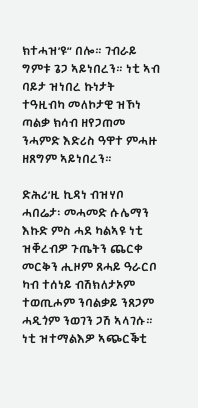ክተሓዝ’ዩ” በሎ። ገብራይ ግምቱ ጌጋ ኣይነበረን። ነቲ ኣብ ባይታ ዝነበረ ኩነታት ተዓዚብካ መለኮታዊ ዝኾነ ጣልቃ ክሳብ ዘየጋጠመ ንሓምድ እድሪስ ዓዋተ ምሓዙ ዘጸግም ኣይነበረን።

ድሕሪ’ዚ ኪዳነ ብዝሃቦ ሓበሬታ፡ መሓመድ ሱሌማን እኩድ ምስ ሓደ ካልኣዩ ነቲ ዝቐረብዎ ጉጤትን ጨርቀ መርቅን ሒዞም ጸሓይ ዓራርቦ ካብ ተሰነይ ብሽክለታኦም ተወጢሖም ንባልቃይ ንጸጋም ሓዲጎም ንወገን ጋሽ ኣላገሱ። ነቲ ዝተማልእዎ ኣጭርቕቲ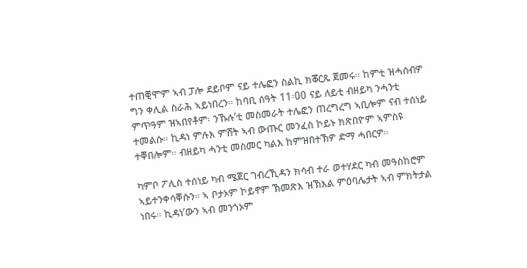ተጠቒሞም ኣብ ፓሎ ደይቦም ናይ ተሌፎን ስልኪ ክቖርጹ ጀመሩ። ከምቲ ዝሓሰብዎ ግን ቀሊል ስራሕ ኣይነበረን። ከባቢ ሰዓት 11፡00 ናይ ለይቲ ብዘይካ ንሓንቲ ምጥዓም ዝኣበየቶም፡ ንኹሉ’ቲ መስመራት ተሌፎን ጠረግረግ ኣቢሎም ናብ ተሰነይ ተመልሱ። ኪዳነ ምሉእ ምሸት ኣብ ውጡር መንፈስ ኮይኑ ክጽበዮም ኣምስዩ ተቐበሎም። ብዘይካ ሓንቲ መስመር ካልእ ከምዝበተኽዎ ድማ ሓበርዎ።

ካምቦ ፖሊስ ተሰነይ ካብ ሜጀር ገብረኺዳን ክሳብ ተራ ወተሃደር ካብ መዓስከሮም ኣይተንቀሳቐሱን። ኣ ቦታኦም ኮይኖም ኽመጽእ ዝኽእል ምዕባሌታት ኣብ ምክትታል ነበሩ። ኪዳነ’ውን ኣብ መንጎኦም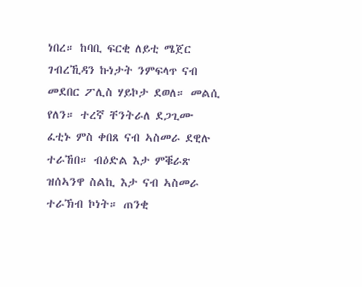ነበረ። ከባቢ ፍርቂ ለይቲ ሜጀር ገብረኺዳን ኩነታት ንምፍላጥ ናብ መደበር ፖሊስ ሃይኮታ ደወለ። መልሲ የለን። ተረኛ ቸንትራለ ደጋጊሙ ፈቲኑ ምስ ቀበጸ ናብ ኣስመራ ደዊሉ ተራኸበ። ብዕድል እታ ምቑራጽ ዝሰኣንዋ ስልኪ እታ ናብ ኣስመራ ተራኽብ ኮነት። ጠንቂ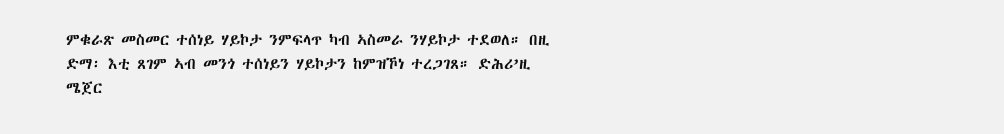ምቁራጽ መስመር ተሰነይ ሃይኮታ ንምፍላጥ ካብ ኣስመራ ንሃይኮታ ተደወለ። በዚ ድማ፡ እቲ ጸገም ኣብ መንጎ ተሰነይን ሃይኮታን ከምዝኾነ ተረጋገጸ። ድሕሪ’ዚ ሜጀር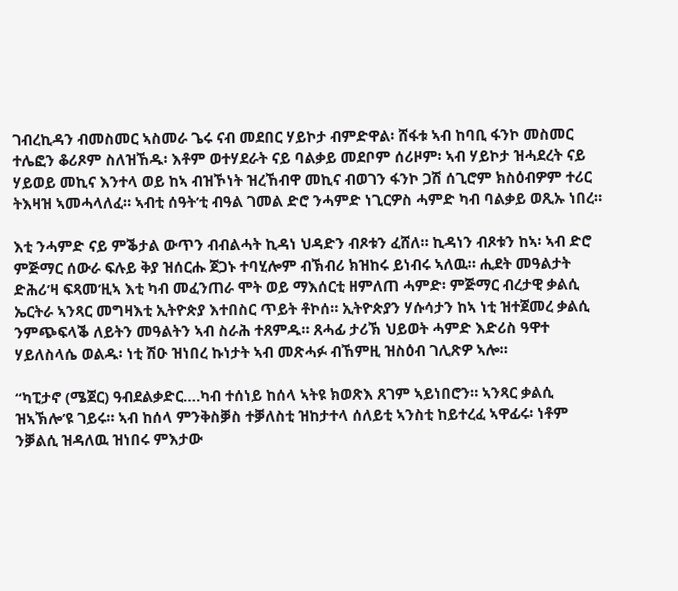ገብረኪዳን ብመስመር ኣስመራ ጌሩ ናብ መደበር ሃይኮታ ብምድዋል፡ ሸፋቱ ኣብ ከባቢ ፋንኮ መስመር ተሌፎን ቆሪጾም ስለዝኸዱ፡ እቶም ወተሃደራት ናይ ባልቃይ መደቦም ሰሪዞም፡ ኣብ ሃይኮታ ዝሓደረት ናይ ሃይወይ መኪና እንተላ ወይ ከኣ ብዝኾነት ዝረኸብዋ መኪና ብወገን ፋንኮ ጋሽ ሰጊሮም ክስዕብዎም ተሪር ትእዛዝ ኣመሓላለፈ። ኣብቲ ሰዓት’ቲ ብዓል ገመል ድሮ ንሓምድ ነጊርዎስ ሓምድ ካብ ባልቃይ ወጺኡ ነበረ።

እቲ ንሓምድ ናይ ምቕታል ውጥን ብብልሓት ኪዳነ ህዳድን ብጾቱን ፈሸለ። ኪዳነን ብጾቱን ከኣ፡ ኣብ ድሮ ምጅማር ሰውራ ፍሉይ ቅያ ዝሰርሑ ጀጋኑ ተባሂሎም ብኽብሪ ክዝከሩ ይነብሩ ኣለዉ። ሒደት መዓልታት ድሕሪ’ዛ ፍጻመ’ዚኣ እቲ ካብ መፈንጠራ ሞት ወይ ማእሰርቲ ዘምለጠ ሓምድ፡ ምጅማር ብረታዊ ቃልሲ ኤርትራ ኣንጻር መግዛእቲ ኢትዮጵያ እተበስር ጥይት ቶኮሰ። ኢትዮጵያን ሃሱሳታን ከኣ ነቲ ዝተጀመረ ቃልሲ ንምጭፍላቕ ለይትን መዓልትን ኣብ ስራሕ ተጸምዱ። ጸሓፊ ታሪኽ ህይወት ሓምድ እድሪስ ዓዋተ ሃይለስላሴ ወልዱ፡ ነቲ ሽዑ ዝነበረ ኩነታት ኣብ መጽሓፉ ብኸምዚ ዝስዕብ ገሊጽዎ ኣሎ።

“ካፒታኖ (ሜጀር) ዓብደልቃድር….ካብ ተሰነይ ከሰላ ኣትዩ ክወጽእ ጸገም ኣይነበሮን። ኣንጻር ቃልሲ ዝኣኽሎ’ዩ ገይሩ። ኣብ ከሰላ ምንቅስቓስ ተቓለስቲ ዝከታተላ ሰለይቲ ኣንስቲ ከይተረፈ ኣዋፊሩ፡ ነቶም ንቓልሲ ዝዳለዉ ዝነበሩ ምእታው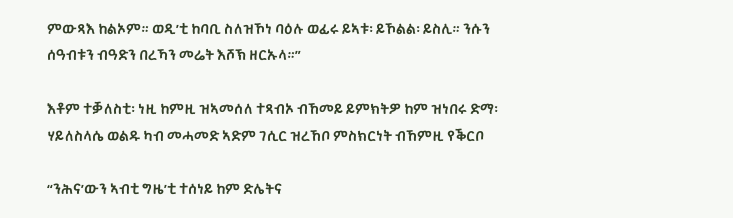ምውጻእ ከልኦም። ወዲ’ቲ ከባቢ ስለዝኾነ ባዕሉ ወፊሩ ይኣቱ፡ ይኾልል፡ ይስሊ። ንሱን ሰዓብቱን ብዓድን በረኻን መሬት እሾኽ ዘርኡላ።”

እቶም ተቓለስቲ፡ ነዚ ከምዚ ዝኣመሰለ ተጻብኦ ብኸመይ ይምክትዎ ከም ዝነበሩ ድማ፡ ሃይለስላሴ ወልዱ ካብ መሓመድ ኣድም ገሲር ዝረኸቦ ምስክርነት ብኸምዚ የቕርቦ

“ንሕና’ውን ኣብቲ ግዜ’ቲ ተሰነይ ከም ድሌትና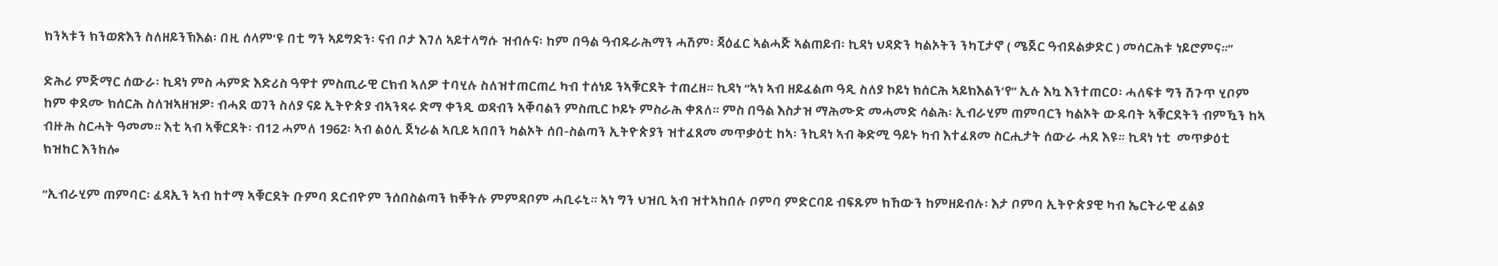ክንኣቱን ክንወጽእን ስለዘይንኽእል፡ በዚ ሰላም’ዩ በቲ ግን ኣይግድን፡ ናብ ቦታ እገለ ኣይተላግሱ ዝብሉና፡ ከም በዓል ዓብዱራሕማን ሓሽም፡ ጃዕፈር ኣልሓጅ ኣልጠይብ፡ ኪዳነ ህዳድን ካልኦትን ንካፒታኖ ( ሜጀር ዓብደልቃድር ) መሳርሕቱ ነይሮምና።”

ድሕሪ ምጅማር ሰውራ፡ ኪዳነ ምስ ሓምድ እድሪስ ዓዋተ ምስጢራዊ ርክብ ኣለዎ ተባሂሉ ስለዝተጠርጠረ ካብ ተሰነይ ንኣቑርደት ተጠረዘ። ኪዳነ “ኣነ ኣብ ዘይፈልጦ ዓዲ ስለያ ኮይነ ክሰርሕ ኣይክእልን’የ” ኢሉ እኳ እንተጠርዐ፡ ሓለፍቱ ግን ሽጉጥ ሂቦም ከም ቀደሙ ክሰርሕ ስለዝኣዘዝዎ፡ ብሓደ ወገን ስለያ ናይ ኢትዮጵያ ብኣንጻሩ ድማ ቀንዲ ወዳብን ኣቐባልን ምስጢር ኮይኑ ምስራሕ ቀጸለ። ምስ በዓል እስታዝ ማሕሙድ መሓመድ ሳልሕ፡ ኢብራሂም ጠምባርን ካልኦት ውዱባት ኣቑርደትን ብምዃን ከኣ ብዙሕ ስርሓት ዓመመ። እቲ ኣብ ኣቑርደት፡ ብ12 ሓምለ 1962፡ ኣብ ልዕሊ ጀነራል ኣቢይ ኣበበን ካልኦት ሰበ-ስልጣን ኢትዮጵያን ዝተፈጸመ መጥቃዕቲ ከኣ፡ ንኪዳነ ኣብ ቅድሚ ዓይኑ ካብ እተፈጸመ ስርሒታት ሰውራ ሓደ እዩ። ኪዳነ ነቲ  መጥቃዕቲ ክዝከር እንከሎ

“ኢብራሂም ጠምባር፡ ፈዳኢን ኣብ ከተማ ኣቑርደት ቡምባ ደርብዮም ንሰበስልጣን ክቐትሉ ምምዳቦም ሓቢሩኒ። ኣነ ግን ህዝቢ ኣብ ዝተኣከበሉ ቦምባ ምድርባይ ብፍጹም ክኸውን ከምዘይብሉ፡ እታ ቦምባ ኢትዮጵያዊ ካብ ኤርትራዊ ፈልያ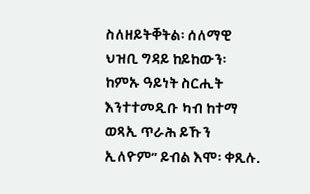ስለዘይትቐትል፡ ሰለማዊ ህዝቢ ግዳይ ከይከውን፡ ከምኡ ዓይነት ስርሒት እንተተመዲቡ ካብ ከተማ ወጻኢ ጥራሕ ይኹን ኢለዮም” ይብል እሞ፡ ቀጺሉ.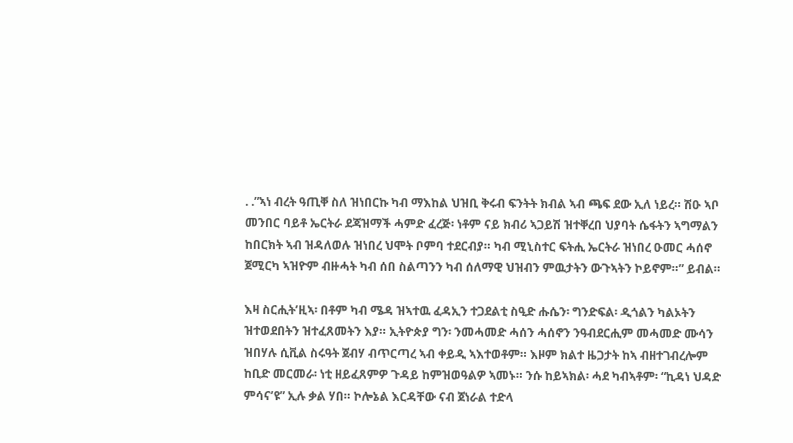. .”ኣነ ብረት ዓጢቐ ስለ ዝነበርኩ ካብ ማእከል ህዝቢ ቅሩብ ፍንትት ክብል ኣብ ጫፍ ደው ኢለ ነይረ። ሽዑ ኣቦ መንበር ባይቶ ኤርትራ ደጃዝማች ሓምድ ፈረጅ፡ ነቶም ናይ ክብሪ ኣጋይሽ ዝተቐረበ ህያባት ሴፋትን ኣግማልን ከበርክት ኣብ ዝዳለወሉ ዝነበረ ህሞት ቦምባ ተደርብያ። ካብ ሚኒስተር ፍትሒ ኤርትራ ዝነበረ ዑመር ሓሰኖ ጀሚርካ ኣዝዮም ብዙሓት ካብ ሰበ ስልጣንን ካብ ሰለማዊ ህዝብን ምዉታትን ውጉኣትን ኮይኖም።” ይብል።

እዛ ስርሒት’ዚኣ፡ በቶም ካብ ሜዳ ዝኣተዉ ፈዳኢን ተጋደልቲ ስዒድ ሑሴን፡ ግንድፍል፡ ዲጎልን ካልኦትን ዝተወደበትን ዝተፈጸመትን እያ። ኢትዮጵያ ግን፡ ንመሓመድ ሓሰን ሓሰኖን ንዓብደርሒም መሓመድ ሙሳን ዝበሃሉ ሲቪል ስሩዓት ጀብሃ ብጥርጣረ ኣብ ቀይዲ ኣእተወቶም። እዞም ክልተ ዜጋታት ከኣ ብዘተገብረሎም ከቢድ መርመራ፡ ነቲ ዘይፈጸምዎ ጉዳይ ከምዝወዓልዎ ኣመኑ። ንሱ ከይኣክል፡ ሓደ ካብኣቶም፡ “ኪዳነ ህዳድ ምሳና’ዩ” ኢሉ ቃል ሃበ። ኮሎኔል እርዳቸው ናብ ጀነራል ተድላ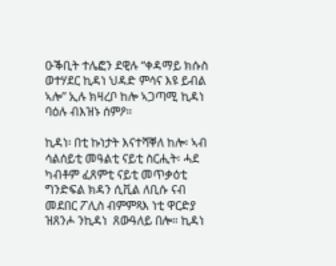ዑቕቢት ተሌፎን ደዊሉ “ቀዳማይ ክሱስ ወተሃደር ኪዳነ ህዳድ ምሳና እዩ ይብል ኣሎ” ኢሉ ክዛረቦ ከሎ ኣጋጣሚ ኪዳነ ባዕሉ ብእዝኑ ሰምዖ።

ኪዳነ፡ በቲ ኩነታት እናተሻቐለ ከሎ፡ ኣብ ሳልሰይቲ መዓልቲ ናይቲ ስርሒት፡ ሓደ ካብቶም ፈጸምቲ ናይቲ መጥቃዕቲ ግንድፍል ክዳን ሲቪል ለቢሱ ናብ መደበር ፖሊስ ብምምጻእ ነቲ ዋርድያ ዝጸንሖ ንኪዳነ  ጸውዓለይ በሎ። ኪዳነ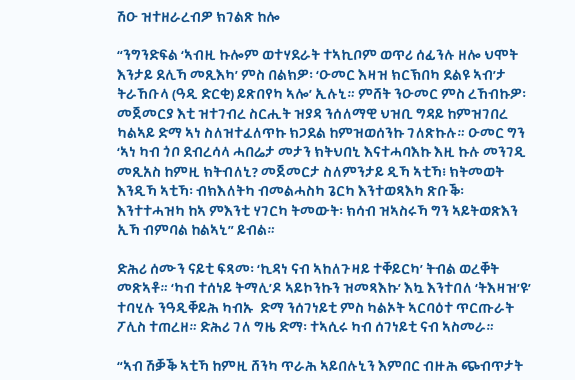ሽዑ ዝተዘራረብዎ ክገልጽ ከሎ

“ንግንድፍል ‘ኣብዚ ኩሎም ወተሃደራት ተኣኪቦም ወጥሪ ሰፊንሉ ዘሎ ህሞት እንታይ ደሊኻ መጺእካ’ ምስ በልክዎ፡ ‘ዑመር እዛዝ ክርኽበካ ደልዩ ኣብ’ታ  ትራኸቡላ (ዓዲ ድርቂ) ይጽበየካ ኣሎ’ ኢሉኒ። ምሸት ንዑመር ምስ ረኸብኩዎ፡ መጀመርያ እቲ ዝተገብረ ስርሒት ዝያዳ ንሰለማዊ ህዝቢ ግዳይ ከምዝገበረ ካልኣይ ድማ ኣነ ስለዝተፈለጥኩ ክጋደል ከምዝወሰንኩ ገለጽኩሉ። ዑመር ግን ‘ኣነ ካብ ጎቦ ደብረሳላ ሓበሬታ መታን ክትህበኒ እናተሓባእኩ እዚ ኩሉ መንገዲ መጺአስ ከምዚ ክትብለኒ? መጀመርታ ስለምንታይ ዲኻ ኣቲኻ፧ ክትመወት እንዲኻ ኣቲኻ፡ ብክእለትካ ብመልሓስካ ጌርካ እንተወጻእካ ጽቡቕ፡ እንተተሓዝካ ከኣ ምእንቲ ሃገርካ ትመውት፡ ክሳብ ዝኣስሩኻ ግን ኣይትወጽእን ኢኻ ብምባል ከልኣኒ” ይብል።

ድሕሪ ሰሙን ናይቲ ፍጻመ፡ ‘ኪዳነ ናብ ኣከለጉዛይ ተቐይርካ’ ትብል ወረቐት መጽኣቶ። ‘ካብ ተሰነይ ትማሊ’ዶ ኣይኮንኩን ዝመጻእኩ’ እኳ እንተበለ ‘ትእዛዝ’ዩ’ ተባሂሉ ንዓዲቐይሕ ካብኡ  ድማ ንሰገነይቲ ምስ ካልኦት ኣርባዕተ ጥርጡራት ፖሊስ ተጠረዘ። ድሕሪ ገለ ግዜ ድማ፡ ተኣሲሩ ካብ ሰገነይቲ ናብ ኣስመራ።

“ኣብ ሽቓቕ ኣቲኻ ከምዚ ሸንካ ጥራሕ ኣይበሉኒን እምበር ብዙሕ ጭብጥታት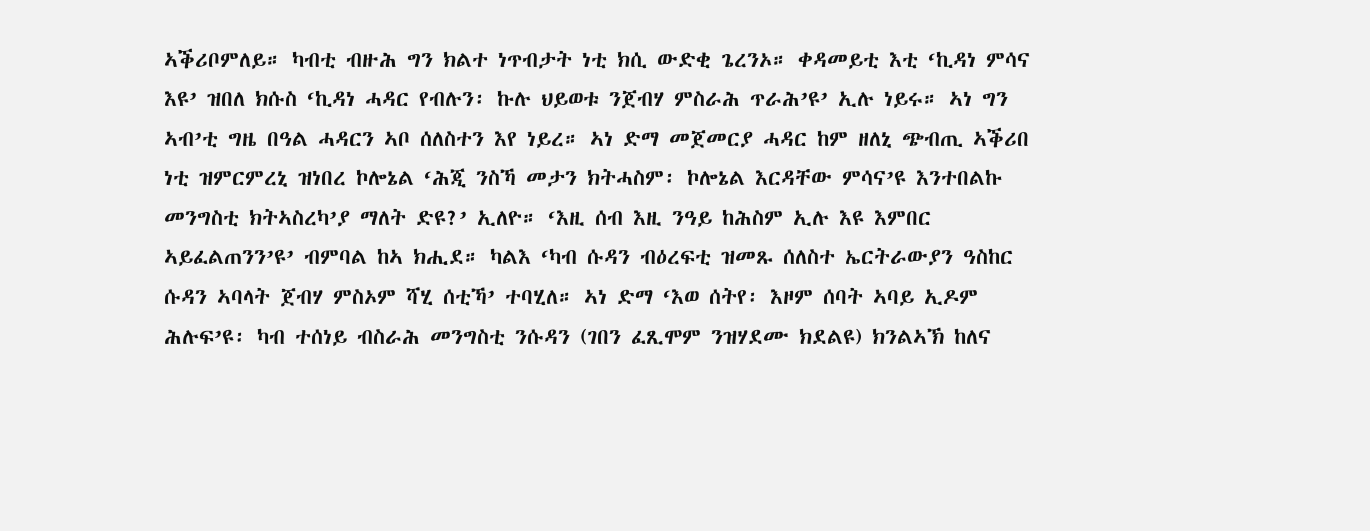ኣቕሪቦምለይ። ካብቲ ብዙሕ ግን ክልተ ነጥብታት ነቲ ክሲ ውድቂ ጌረንኦ። ቀዳመይቲ እቲ ‘ኪዳነ ምሳና እዩ’ ዝበለ ክሱስ ‘ኪዳነ ሓዳር የብሉን፡ ኩሉ ህይወቱ ንጀብሃ ምስራሕ ጥራሕ’ዩ’ ኢሉ ነይሩ። ኣነ ግን ኣብ’ቲ ግዜ በዓል ሓዳርን ኣቦ ሰለስተን እየ ነይረ። ኣነ ድማ መጀመርያ ሓዳር ከም ዘለኒ ጭብጢ ኣቕሪበ ነቲ ዝምርምረኒ ዝነበረ ኮሎኔል ‘ሕጂ ንስኻ መታን ክትሓስም፡ ኮሎኔል እርዳቸው ምሳና’ዩ እንተበልኩ መንግስቲ ክትኣስረካ’ያ ማለት ድዩ?’ ኢለዮ። ‘እዚ ሰብ እዚ ንዓይ ከሕስም ኢሉ እዩ እምበር ኣይፈልጠንን’ዩ’ ብምባል ከኣ ክሒደ። ካልእ ‘ካብ ሱዳን ብዕረፍቲ ዝመጹ ሰለስተ ኤርትራውያን ዓስከር ሱዳን ኣባላት ጀብሃ ምስኦም ሻሂ ሰቲኻ’ ተባሂለ። ኣነ ድማ ‘እወ ሰትየ፡ እዞም ሰባት ኣባይ ኢዶም ሕሉፍ’ዩ፡ ካብ ተሰነይ ብስራሕ መንግስቲ ንሱዳን (ገበን ፈጺሞም ንዝሃደሙ ክደልዩ) ክንልኣኽ ከለና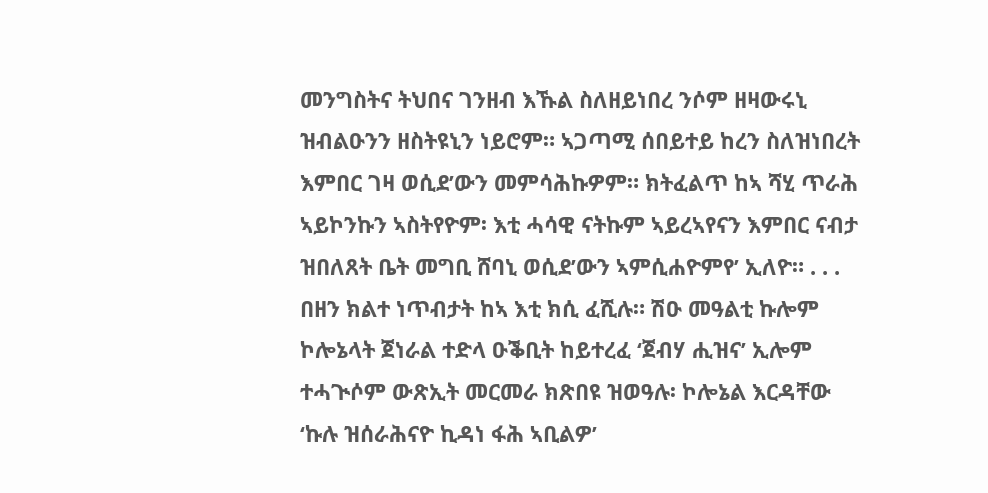መንግስትና ትህበና ገንዘብ እኹል ስለዘይነበረ ንሶም ዘዛውሩኒ ዝብልዑንን ዘስትዩኒን ነይሮም። ኣጋጣሚ ሰበይተይ ከረን ስለዝነበረት እምበር ገዛ ወሲደ’ውን መምሳሕኩዎም። ክትፈልጥ ከኣ ሻሂ ጥራሕ ኣይኮንኩን ኣስትየዮም፡ እቲ ሓሳዊ ናትኩም ኣይረኣየናን እምበር ናብታ ዝበለጸት ቤት መግቢ ሸባኒ ወሲደ’ውን ኣምሲሐዮምየ’ ኢለዮ። . . . በዘን ክልተ ነጥብታት ከኣ እቲ ክሲ ፈሺሉ። ሽዑ መዓልቲ ኩሎም ኮሎኔላት ጀነራል ተድላ ዑቕቢት ከይተረፈ ‘ጀብሃ ሒዝና’ ኢሎም ተሓጒሶም ውጽኢት መርመራ ክጽበዩ ዝወዓሉ፡ ኮሎኔል እርዳቸው ‘ኩሉ ዝሰራሕናዮ ኪዳነ ፋሕ ኣቢልዎ’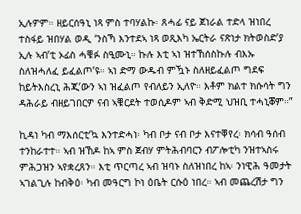ኢሉዎም። ዘይርሰዓኒ ነጻ ምስ ተባሃልኩ፡ ጸሓፊ ናይ ጀነራል ተድላ ዝነበረ ተስፋይ ዝበሃል ወዲ ‘ንስኻ እንተደኣ ነጻ ወጺእካ ኤርትራ ናጽነታ ክትወስድ’ያ ኢሉ ኣብ’ቲ ኦፊስ ሓቑፉ ስዒሙኒ። ኩሉ እቲ ኣነ ዝተኸሰስኩሉ ብእኡ ስለዝሓለፈ ይፈልጦ’ዩ። ኣነ ድማ ውዱብ ምዃኑ ስለዘይፈልጦ ግደፍ ከይትእስረኒ ሕጂ’ውን ኣነ ዝፈልጦ የብለይን ኢለዮ። እቶም ክልተ ክሱሳት ግን ዳሕራይ ብዘይገበርዎ ናብ ኣቑርደት ተወሲዶም ኣብ ቅድሚ ህዝቢ ተሓኒቖም።”

ኪዳነ ካብ ማእሰርቲ’ኳ እንተድሓነ፡ ካብ ቦታ ናብ ቦታ እናተቐየረ፡ ክሳብ ዓሰብ ተንከራተተ። ኣብ ዝኸዶ ከኣ ምስ ጀብሃ ምትሕብባርን ብፖሎቲካ ንዝተኣስሩ ምሕጋዝን ኣየቋረጸን። እቲ ጥርጣረ ኣብ ዝባኑ ስለዝነበረ ከኣ፡ ንነዊሕ ዓመታት ኣገልጊሉ ከብቅዕ፡ ካብ መዓርግ ኮነ ዕቤት ርሱዕ ነበረ። ኣብ መጨረሽታ ግን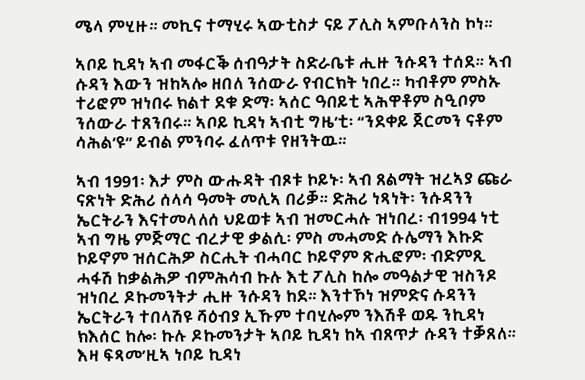ሜላ ምሂዙ። መኪና ተማሂሩ ኣውቲስታ ናይ ፖሊስ ኣምቡላንስ ኮነ።

ኣቦይ ኪዳነ ኣብ መፋርቕ ሰብዓታት ስድራቤቱ ሒዙ ንሱዳን ተሰደ። ኣብ ሱዳን እውን ዝከኣሎ ዘበለ ንሰውራ የብርክት ነበረ። ካብቶም ምስኡ ተሪፎም ዝነበሩ ክልተ ደቁ ድማ፡ ኣሰር ዓበይቲ ኣሕዋቶም ስዒቦም ንሰውራ ተጸንበሩ። ኣቦይ ኪዳነ ኣብቲ ግዜ’ቲ፡ “ንደቀይ ጀርመን ናቶም ሳሕል’ዩ” ይብል ምንባሩ ፈለጥቱ የዘንትዉ።

ኣብ 1991፡ እታ ምስ ውሑዳት ብጾቱ ኮይኑ፡ ኣብ ጸልማት ዝረኣያ ጩራ ናጽነት ድሕሪ ሰላሳ ዓመት መሊኣ በሪቓ። ድሕሪ ነጻነት፡ ንሱዳንን ኤርትራን እናተመላለሰ ህይወቱ ኣብ ዝመርሓሉ ዝነበረ፡ ብ1994 ነቲ ኣብ ግዜ ምጅማር ብረታዊ ቃልሲ፡ ምስ መሓመድ ሱሌማን እኩድ ኮይኖም ዝሰርሕዎ ስርሒት ብሓባር ኮይኖም ጽሒፎም፡ ብድምጺ ሓፋሽ ከቃልሕዎ ብምሕሳብ ኩሉ እቲ ፖሊስ ከሎ መዓልታዊ ዝስንዶ ዝነበረ ዶኩመንትታ ሒዙ ንሱዳን ከደ። እንተኾነ ዝምድና ሱዳንን ኤርትራን ተበላሽዩ ሻዕብያ ኢኹም ተባሂሎም ንእሽቶ ወዱ ንኪዳነ ክእሰር ከሎ፡ ኩሉ ዶኩመንታት ኣቦይ ኪዳነ ከኣ ብጸጥታ ሱዳን ተቓጸለ። እዛ ፍጻመ’ዚኣ ነቦይ ኪዳነ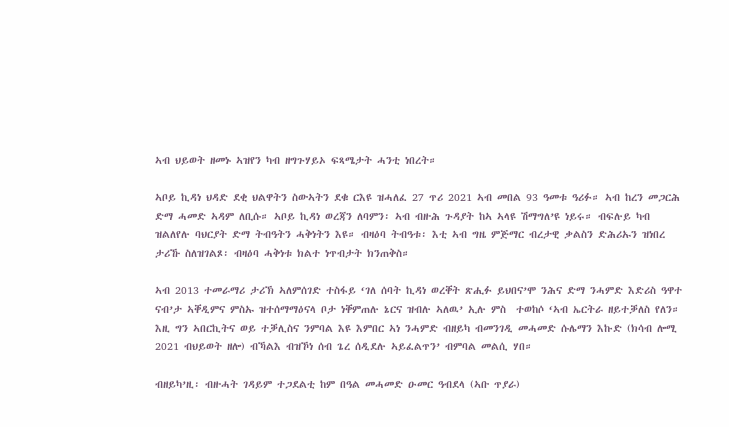ኣብ ህይወት ዘመኑ ኣዝየን ካብ ዘግጉሃይኦ ፍጻሜታት ሓንቲ ነበረት።

ኣቦይ ኪዳነ ህዳድ ደቂ ህልዋትን ስውኣትን ደቁ ርእዩ ዝሓለፈ 27 ጥሪ 2021 ኣብ መበል 93 ዓመቱ ዓሪፉ። ኣብ ከረን መጋርሕ ድማ ሓመድ ኣዳም ለቢሱ። ኣቦይ ኪዳነ ወረጃን ለባምን፡ ኣብ ብዙሕ ጉዳያት ከኣ ኣላዩ ሽማግለ’ዩ ነይሩ። ብፍሉይ ካብ ዝልለየሉ ባህርያት ድማ ትብዓትን ሓቅነትን እዩ። ብዛዕባ ትብዓቱ፡ እቲ ኣብ ግዜ ምጅማር ብረታዊ ቃልስን ድሕሪኡን ዝነበረ ታሪኹ ስለዝገልጾ፡ ብዛዕባ ሓቅነቱ ክልተ ነጥብታት ክንጠቅስ።

ኣብ 2013 ተመራማሪ ታሪኽ ኣለምሰገድ ተስፋይ ‘ገለ ሰባት ኪዳነ ወረቐት ጽሒፉ ይህበና’ሞ ንሕና ድማ ንሓምድ እድሪስ ዓዋተ ናብ’ታ ኣቐዲምና ምስኡ ዝተሰማማዕናላ ቦታ ነቐምጠሉ ኔርና ዝብሉ ኣለዉ’ ኢሉ ምስ  ተወከሶ ‘ኣብ ኤርትራ ዘይተቓለስ የለን። እዚ ግን ኣበርኪትና ወይ ተቓሊስና ንምባል እዩ እምበር ኣነ ንሓምድ ብዘይካ ብመንገዲ መሓመድ ሱሌማን እኩድ (ክሳብ ሎሚ 2021 ብህይወት ዘሎ) ብኻልእ ብዝኾነ ሰብ ጌረ ሰዲደሉ ኣይፈልጥን’ ብምባል መልሲ ሃበ።

ብዘይካ’ዚ፡ ብዙሓት ገዳይም ተጋደልቲ ከም በዓል መሓመድ ዑመር ዓብደላ (ኣቡ ጥያራ)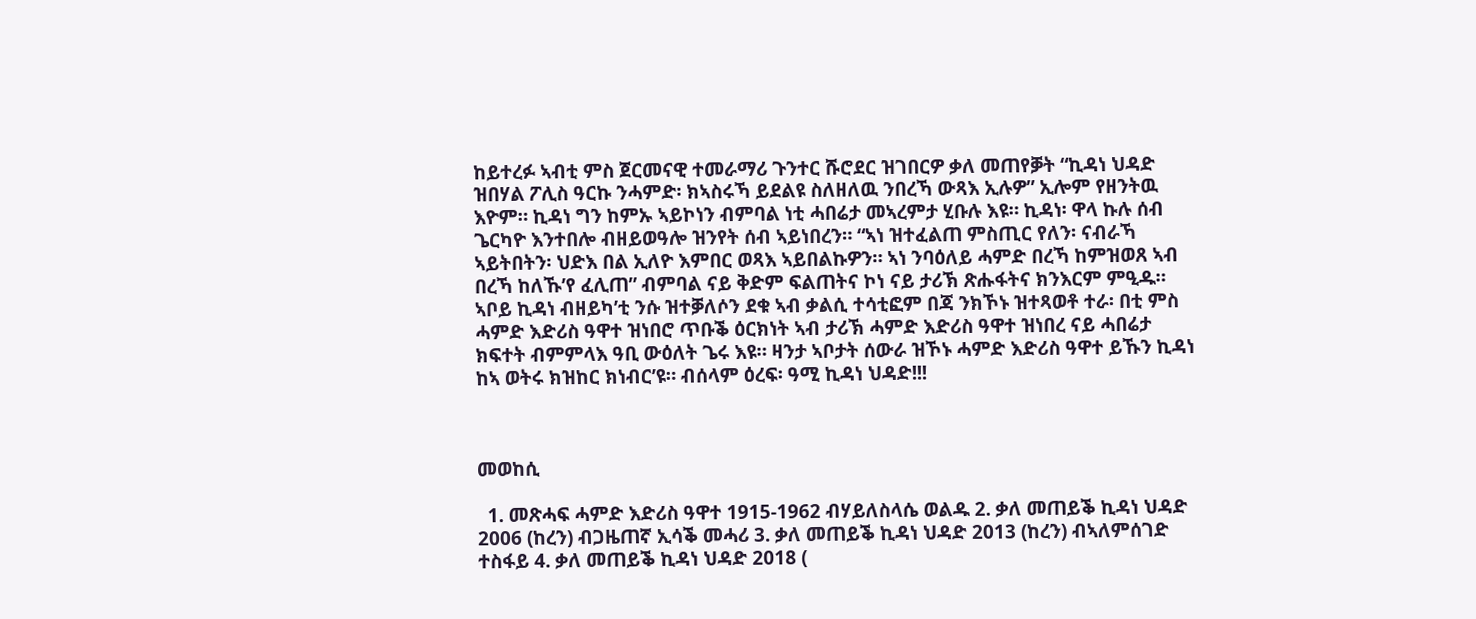ከይተረፉ ኣብቲ ምስ ጀርመናዊ ተመራማሪ ጉንተር ሹሮደር ዝገበርዎ ቃለ መጠየቓት “ኪዳነ ህዳድ ዝበሃል ፖሊስ ዓርኩ ንሓምድ፡ ክኣስሩኻ ይደልዩ ስለዘለዉ ንበረኻ ውጻእ ኢሉዎ” ኢሎም የዘንትዉ እዮም። ኪዳነ ግን ከምኡ ኣይኮነን ብምባል ነቲ ሓበሬታ መኣረምታ ሂቡሉ እዩ። ኪዳነ፡ ዋላ ኩሉ ሰብ ጌርካዮ እንተበሎ ብዘይወዓሎ ዝንየት ሰብ ኣይነበረን። “ኣነ ዝተፈልጠ ምስጢር የለን፡ ናብራኻ ኣይትበትን፡ ህድእ በል ኢለዮ እምበር ወጻእ ኣይበልኩዎን። ኣነ ንባዕለይ ሓምድ በረኻ ከምዝወጸ ኣብ በረኻ ከለኹ’የ ፈሊጠ” ብምባል ናይ ቅድም ፍልጠትና ኮነ ናይ ታሪኽ ጽሑፋትና ክንእርም ምዒዱ። ኣቦይ ኪዳነ ብዘይካ’ቲ ንሱ ዝተቓለሶን ደቁ ኣብ ቃልሲ ተሳቲፎም በጃ ንክኾኑ ዝተጻወቶ ተራ፡ በቲ ምስ ሓምድ እድሪስ ዓዋተ ዝነበሮ ጥቡቕ ዕርክነት ኣብ ታሪኽ ሓምድ እድሪስ ዓዋተ ዝነበረ ናይ ሓበሬታ ክፍተት ብምምላእ ዓቢ ውዕለት ጌሩ እዩ። ዛንታ ኣቦታት ሰውራ ዝኾኑ ሓምድ እድሪስ ዓዋተ ይኹን ኪዳነ ከኣ ወትሩ ክዝከር ክነብር’ዩ። ብሰላም ዕረፍ፡ ዓሚ ኪዳነ ህዳድ!!!



መወከሲ

  1. መጽሓፍ ሓምድ እድሪስ ዓዋተ 1915-1962 ብሃይለስላሴ ወልዱ 2. ቃለ መጠይቕ ኪዳነ ህዳድ 2006 (ከረን) ብጋዜጠኛ ኢሳቕ መሓሪ 3. ቃለ መጠይቕ ኪዳነ ህዳድ 2013 (ከረን) ብኣለምሰገድ ተስፋይ 4. ቃለ መጠይቕ ኪዳነ ህዳድ 2018 (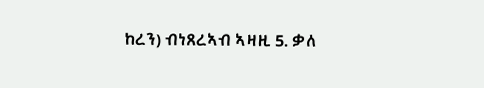ከረን) ብነጸረኣብ ኣዛዚ 5. ቃለ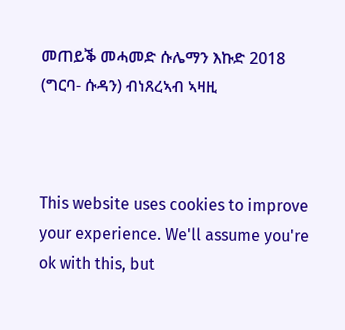መጠይቕ መሓመድ ሱሌማን እኩድ 2018 (ግርባ- ሱዳን) ብነጸረኣብ ኣዛዚ



This website uses cookies to improve your experience. We'll assume you're ok with this, but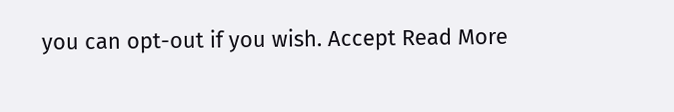you can opt-out if you wish. Accept Read More